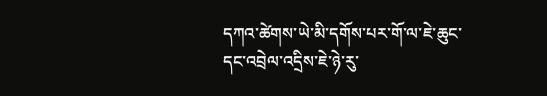དཀའ་ཚེགས་ཡེ་མི་དགོས་པར་གོ་ལ་ཇེ་ཆུང་དང་འབྲེལ་འདྲིས་ཇེ་ཉེ་རུ་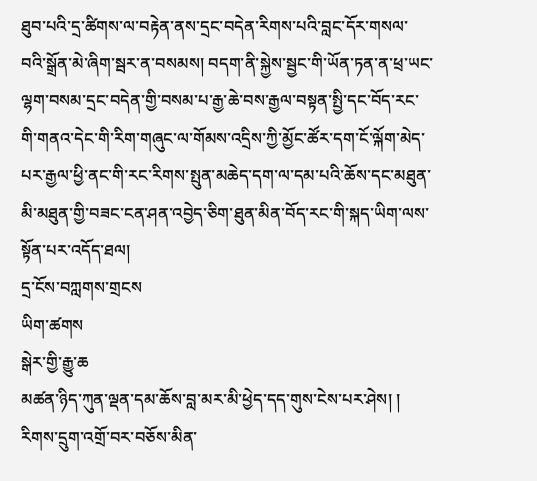ཐུབ་པའི་དྲ་ཚིགས་ལ་བརྟེན་ནས་དྲང་བདེན་རིགས་པའི་བླང་དོར་གསལ་བའི་སྒྲོན་མེ་ཞིག་སྦར་ན་བསམས། བདག་ནི་སྐྱེས་སྦྱང་གི་ཡོན་ཏན་ན་ཕྲ་ཡང་ལྷག་བསམ་དྲང་བདེན་གྱི་བསམ་པ་རྒྱ་ཆེ་བས་རྒྱལ་བསྟན་སྤྱི་དང་བོད་རང་གི་གནའ་དེང་གི་རིག་གཞུང་ལ་གོམས་འདྲིས་ཀྱི་མྱོང་ཚོར་དག་ངོ་ལྐོག་མེད་པར་རྒྱལ་ཕྱི་ནང་གི་རང་རིགས་སྤུན་མཆེད་དག་ལ་དམ་པའི་ཆོས་དང་མཐུན་མི་མཐུན་གྱི་བཟང་ངན་ཤན་འབྱེད་ཅིག་ཐུན་མིན་བོད་རང་གི་སྐད་ཡིག་ལས་སྟོན་པར་འདོད་ཐལ།
དྲ་ངོས་བཀླགས་གྲངས
ཡིག་ཚགས
སྒེར་གྱི་རྒྱུ་ཆ
མཚན་ཉིད་ཀུན་ལྡན་དམ་ཆོས་བླ་མར་མི་ཕྱེད་དད་གུས་ངེས་པར་ཤེས། ། རིགས་དྲུག་འགྲོ་བར་བཅོས་མིན་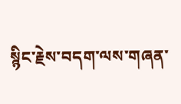སྙིང་རྗེས་བདག་ལས་གཞན་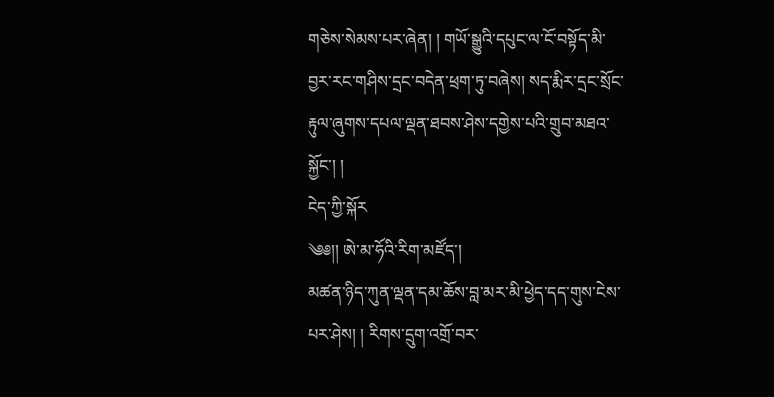གཅེས་སེམས་པར་ཞེན། ། གཡོ་སྒྱུའི་དཔུང་ལ་ངོ་བསྟོད་མི་བྱར་རང་གཤིས་དྲང་བདེན་ཕྲག་ཏུ་བཞེས། སད་རྨིར་དྲང་སྲོང་རྟུལ་ཞུགས་དཔལ་ལྡན་ཐབས་ཤེས་དགྱེས་པའི་གྲུབ་མཐའ་སྐྱོང་། །
ངེད་ཀྱི་སྐོར
༄༅།། ཨེ་མ་ཧོའི་རིག་མཛོད་།
མཚན་ཉིད་ཀུན་ལྡན་དམ་ཆོས་བླ་མར་མི་ཕྱེད་དད་གུས་ངེས་པར་ཤེས། ། རིགས་དྲུག་འགྲོ་བར་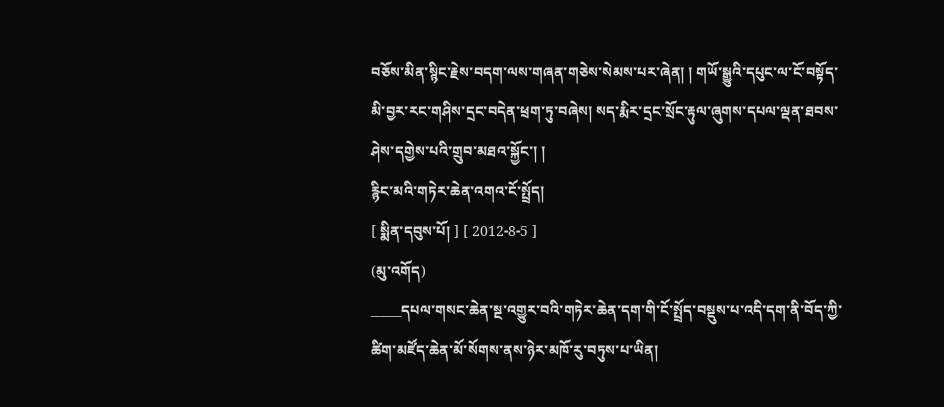བཅོས་མིན་སྙིང་རྗེས་བདག་ལས་གཞན་གཅེས་སེམས་པར་ཞེན། ། གཡོ་སྒྱུའི་དཔུང་ལ་ངོ་བསྟོད་མི་བྱར་རང་གཤིས་དྲང་བདེན་ཕྲག་ཏུ་བཞེས། སད་རྨིར་དྲང་སྲོང་རྟུལ་ཞུགས་དཔལ་ལྡན་ཐབས་ཤེས་དགྱེས་པའི་གྲུབ་མཐའ་སྐྱོང་། །
རྙིང་མའི་གཏེར་ཆེན་འགའ་ངོ་སྤྲོད།
[ སྨིན་དབུས་པོ། ] [ 2012-8-5 ]
(མུ་འགོད)
_____དཔལ་གསང་ཆེན་སྔ་འགྱུར་བའི་གཏེར་ཆེན་དག་གི་ངོ་སྤྲོད་བསྡུས་པ་འདི་དག་ནི་བོད་ཀྱི་ཚིག་མཛོད་ཆེན་མོ་སོགས་ནས་ཉེར་མཁོ་རུ་བཏུས་པ་ཡིན།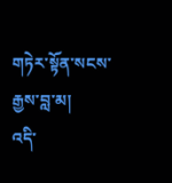གཏེར་སྟོན་སངས་རྒྱས་བླ་མ།
འདི་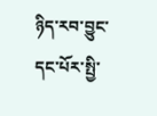ཉིད་རབ་བྱུང་དང་པོར་སྤྱི་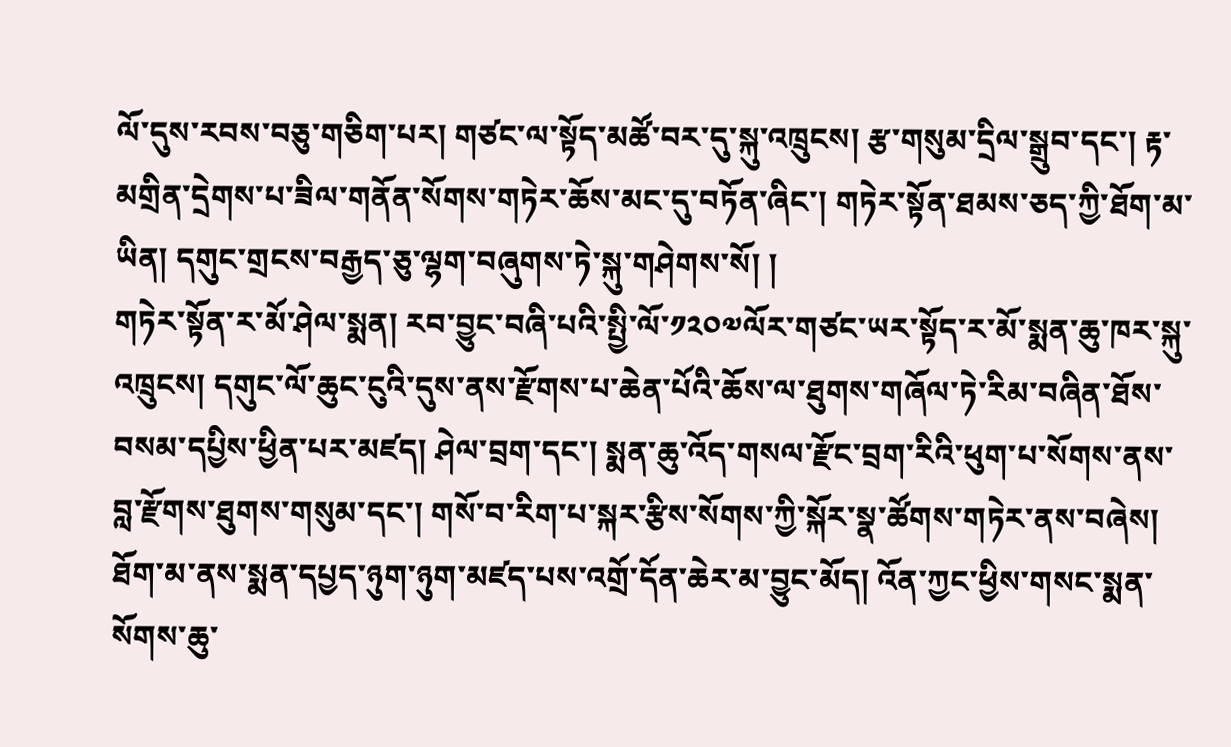ལོ་དུས་རབས་བཅུ་གཅིག་པར། གཙང་ལ་སྟོད་མཚོ་བར་དུ་སྐུ་འཁྲུངས། རྩ་གསུམ་དྲིལ་སྒྲུབ་དང་། རྟ་མགྲིན་དྲེགས་པ་ཟིལ་གནོན་སོགས་གཏེར་ཆོས་མང་དུ་བཏོན་ཞིང་། གཏེར་སྟོན་ཐམས་ཅད་ཀྱི་ཐོག་མ་ཡིན། དགུང་གྲངས་བརྒྱད་ཅུ་ལྷག་བཞུགས་ཏེ་སྐུ་གཤེགས་སོ། །
གཏེར་སྟོན་ར་མོ་ཤེལ་སྨན། རབ་བྱུང་བཞི་པའི་སྤྱི་ལོ་༡༢༠༧ལོར་གཙང་ཡར་སྟོད་ར་མོ་སྨན་ཆུ་ཁར་སྐུ་འཁྲུངས། དགུང་ལོ་ཆུང་ངུའི་དུས་ནས་རྫོགས་པ་ཆེན་པོའི་ཆོས་ལ་ཐུགས་གཞོལ་ཏེ་རིམ་བཞིན་ཐོས་བསམ་དཔྱིས་ཕྱིན་པར་མཛད། ཤེལ་བྲག་དང་། སྨན་ཆུ་འོད་གསལ་རྫོང་བྲག་རིའི་ཕུག་པ་སོགས་ནས་བླ་རྫོགས་ཐུགས་གསུམ་དང་། གསོ་བ་རིག་པ་སྐར་རྩིས་སོགས་ཀྱི་སྐོར་སྣ་ཚོགས་གཏེར་ནས་བཞེས། ཐོག་མ་ནས་སྨན་དཔྱད་ཉུག་ཉུག་མཛད་པས་འགྲོ་དོན་ཆེར་མ་བྱུང་མོད། འོན་ཀྱང་ཕྱིས་གསང་སྨན་སོགས་ཆུ་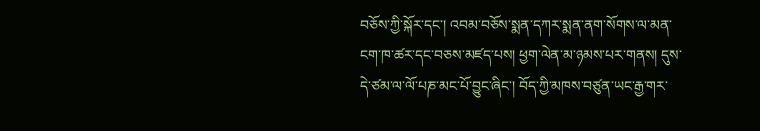བཅོས་ཀྱི་སྐོར་དང་། འབམ་བཅོས་སྨན་དཀར་སྨན་ནག་སོགས་ལ་མན་ངག་ཁ་ཚར་དང་བཅས་མཛད་པས། ཕྱག་ལེན་མ་ཉམས་པར་གནས། དུས་དེ་ཙམ་ལ་ལོ་པཎ་མང་པོ་བྱུང་ཞིང་། བོད་ཀྱི་མཁས་བཙུན་ཡང་རྒྱ་གར་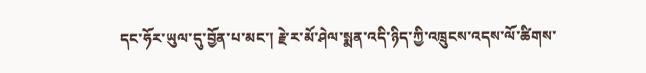དང་ཧོར་ཡུལ་དུ་བྱོན་པ་མང་། རྗེ་ར་མོ་ཤེལ་སྨན་འདི་ཉིད་ཀྱི་འཁྲུངས་འདས་ལོ་ཚིགས་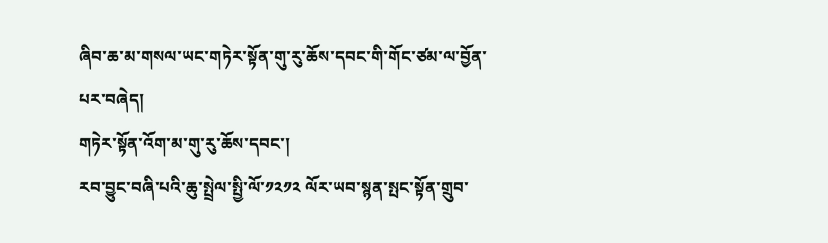ཞིབ་ཆ་མ་གསལ་ཡང་གཏེར་སྟོན་གུ་རུ་ཆོས་དབང་གི་གོང་ཙམ་ལ་བྱོན་པར་བཞེད།
གཏེར་སྟོན་འོག་མ་གུ་རུ་ཆོས་དབང་།
རབ་བྱུང་བཞི་པའི་ཆུ་སྤྲེལ་སྤྱི་ལོ་༡༢༡༢ ལོར་ཡབ་སྙན་སྤང་སྟོན་གྲུབ་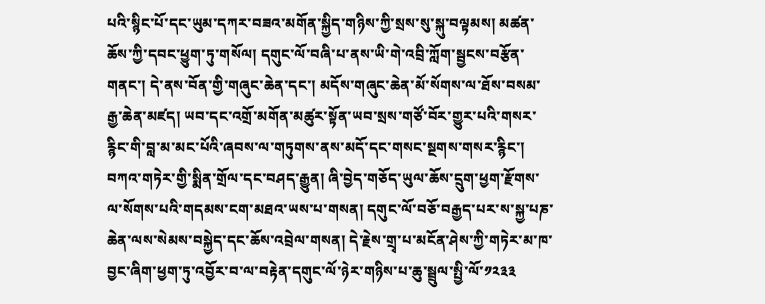པའི་སྙིང་པོ་དང་ཡུམ་དཀར་བཟའ་མགོན་སྐྱིད་གཉིས་ཀྱི་སྲས་སུ་སྐུ་བལྟམས། མཚན་ཆོས་ཀྱི་དབང་ཕྱུག་ཏུ་གསོལ། དགུང་ལོ་བཞི་པ་ནས་ཡི་གེ་འབྲི་ཀློག་སྦྱངས་བརྩོན་གནང་། དེ་ནས་བོན་གྱི་གཞུང་ཆེན་དང་། མདོས་གཞུང་ཆེན་མོ་སོགས་ལ་ཐོས་བསམ་རྒྱ་ཆེན་མཛད། ཡབ་དང་འགྲོ་མགོན་མཚུར་སྟོན་ཡབ་སྲས་གཙོ་བོར་གྱུར་པའི་གསར་རྙིང་གི་བླ་མ་མང་པོའི་ཞབས་ལ་གཏུགས་ནས་མདོ་དང་གསང་སྔགས་གསར་རྙིང་། བཀའ་གཏེར་གྱི་སྨིན་གྲོལ་དང་བཤད་རྒྱུན། ཞི་བྱེད་གཅོད་ཡུལ་ཆོས་དྲུག་ཕྱག་རྫོགས་ལ་སོགས་པའི་གདམས་ངག་མཐའ་ཡས་པ་གསན། དགུང་ལོ་བཅོ་བརྒྱད་པར་ས་སྐྱ་པཎ་ཆེན་ལས་སེམས་བསྐྱེད་དང་ཆོས་འབྲེལ་གསན། དེ་རྗེས་གྲྭ་པ་མངོན་ཤེས་ཀྱི་གཏེར་མ་ཁ་བྱང་ཞིག་ཕྱག་ཏུ་འབྱོར་བ་ལ་བརྟེན་དགུང་ལོ་ཉེར་གཉིས་པ་ཆུ་སྦྲུལ་སྤྱི་ལོ་༡༢༣༣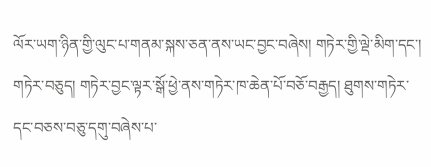ལོར་ཡག་ཉིན་གྱི་ལུང་པ་གནམ་སྐས་ཅན་ནས་ཡང་བྱང་བཞེས། གཏེར་གྱི་ལྡེ་མིག་དང་། གཏེར་བཅུད། གཏེར་བྱང་ལྟར་སྒོ་ཕྱེ་ནས་གཏེར་ཁ་ཆེན་པོ་བཅོ་བརྒྱད། ཐུགས་གཏེར་དང་བཅས་བཅུ་དགུ་བཞེས་པ་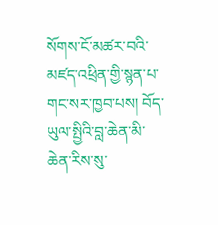སོགས་ངོ་མཚར་བའི་མཛད་འཕྲིན་གྱི་སྙན་པ་གང་སར་ཁྱབ་པས། བོད་ཡུལ་སྤྱིའི་བླ་ཆེན་མི་ཆེན་རིས་སུ་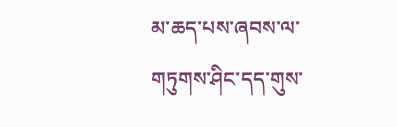མ་ཆད་པས་ཞབས་ལ་གཏུགས་ཤིང་དད་གུས་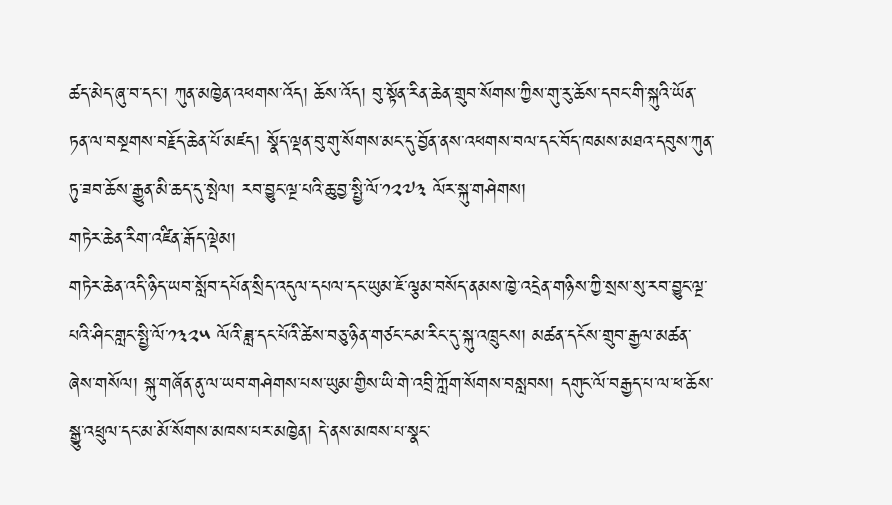ཚད་མེད་ཞུ་བ་དང་། ཀུན་མཁྱེན་འཕགས་འོད། ཆོས་འོད། བུ་སྟོན་རིན་ཆེན་གྲུབ་སོགས་ཀྱིས་གུ་རུ་ཆོས་དབང་གི་སྐུའི་ཡོན་ཏན་ལ་བསྔགས་བརྗོད་ཆེན་པོ་མཛད། སྣོད་ལྡན་བུ་གུ་སོགས་མང་དུ་བྱོན་ནས་འཕགས་བལ་དང་བོད་ཁམས་མཐའ་དབུས་ཀུན་ཏུ་ཟབ་ཆོས་རྒྱུན་མི་ཆད་དུ་སྤེལ། རབ་བྱུང་ལྔ་པའི་ཆུ་བྱ་སྤྱི་ལོ་༡༢༧༣ ལོར་སྐུ་གཤེགས།
གཏེར་ཆེན་རིག་འཛིན་རྒོད་ལྡེམ།
གཏེར་ཆེན་འདི་ཉིད་ཡབ་སློབ་དཔོན་སྲིད་འདུལ་དཔལ་དང་ཡུམ་ཇོ་ལྕམ་བསོད་ནམས་ཁྱེ་འདྲེན་གཉིས་ཀྱི་སྲས་སུ་རབ་བྱུང་ལྔ་པའི་ཤིང་གླང་སྤྱི་ལོ་༡༣༢༥ ལོའི་ཟླ་དང་པོའི་ཚེས་བཅུ་ཉིན་གཙང་ངམ་རིང་དུ་སྐུ་འཁྲུངས། མཚན་དངོས་གྲུབ་རྒྱལ་མཚན་ཞེས་གསོལ། སྐུ་གཞོན་ནུ་ལ་ཡབ་གཤེགས་པས་ཡུམ་གྱིས་ཡི་གེ་འབྲི་ཀློག་སོགས་བསླབས། དགུང་ལོ་བརྒྱད་པ་ལ་ཕ་ཆོས་སྒྱུ་འཕྲུལ་དང་མ་མོ་སོགས་མཁས་པར་མཁྱེན། དེ་ནས་མཁས་པ་སྣང་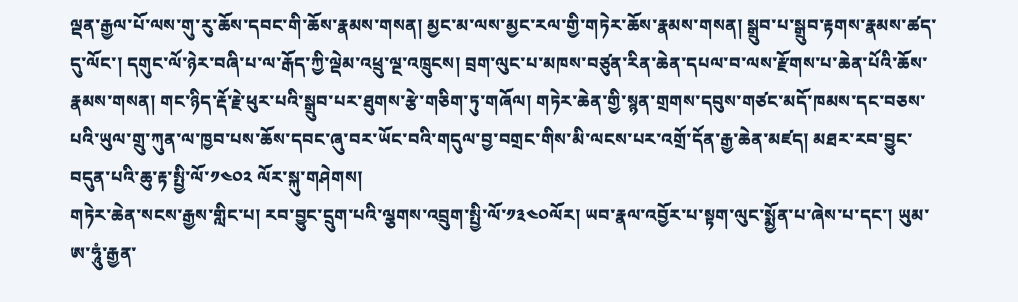ལྡན་རྒྱལ་པོ་ལས་གུ་རུ་ཆོས་དབང་གི་ཆོས་རྣམས་གསན། མྱང་མ་ལས་མྱང་རལ་གྱི་གཏེར་ཆོས་རྣམས་གསན། སྒྲུབ་པ་སྒྲུབ་རྟགས་རྣམས་ཚད་དུ་ལོང་། དགུང་ལོ་ཉེར་བཞི་པ་ལ་རྒོད་ཀྱི་ལྡེམ་འཕྲུ་ལྔ་འཁྲུངས། བྲག་ལུང་པ་མཁས་བཙུན་རིན་ཆེན་དཔལ་བ་ལས་རྫོགས་པ་ཆེན་པོའི་ཆོས་རྣམས་གསན། གང་ཉིད་རྡོ་རྗེ་ཕུར་པའི་སྒྲུབ་པར་ཐུགས་རྩེ་གཅིག་ཏུ་གཞོལ། གཏེར་ཆེན་གྱི་སྙན་གྲགས་དབུས་གཙང་མདོ་ཁམས་དང་བཅས་པའི་ཡུལ་གྲུ་ཀུན་ལ་ཁྱབ་པས་ཆོས་དབང་ཞུ་བར་ཡོང་བའི་གདུལ་བྱ་བགྲང་གིས་མི་ལངས་པར་འགྲོ་དོན་རྒྱ་ཆེན་མཛད། མཐར་རབ་བྱུང་བདུན་པའི་ཆུ་རྟ་སྤྱི་ལོ་༡༤༠༢ ལོར་སྐུ་གཤེགས།
གཏེར་ཆེན་སངས་རྒྱས་གླིང་པ། རབ་བྱུང་དྲུག་པའི་ལྕགས་འབྲུག་སྤྱི་ལོ་༡༣༤༠ལོར། ཡབ་རྣལ་འབྱོར་པ་སྟག་ལུང་སྨྱོན་པ་ཞེས་པ་དང་། ཡུམ་ཨ་ཧཱུཾ་རྒྱན་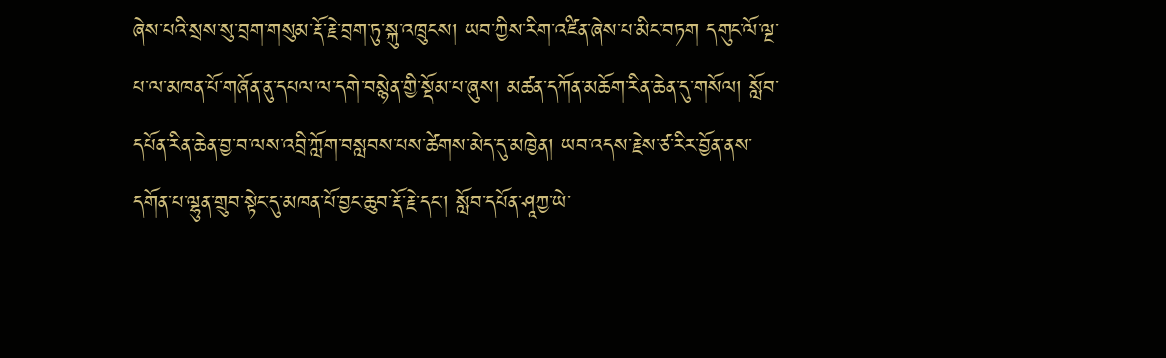ཞེས་པའི་སྲས་སུ་བྲག་གསུམ་རྡོ་རྗེ་བྲག་ཏུ་སྐུ་འཁྲུངས། ཡབ་ཀྱིས་རིག་འཛིན་ཞེས་པ་མིང་བཏག དགུང་ལོ་ལྔ་པ་ལ་མཁན་པོ་གཞོན་ནུ་དཔལ་ལ་དགེ་བསྙེན་གྱི་སྡོམ་པ་ཞུས། མཚན་དཀོན་མཆོག་རིན་ཆེན་དུ་གསོལ། སློབ་དཔོན་རིན་ཆེན་བྱ་བ་ལས་འབྲི་ཀློག་བསླབས་པས་ཚེགས་མེད་དུ་མཁྱེན། ཡབ་འདས་རྗེས་ཙ་རིར་བྱོན་ནས་དགོན་པ་ལྷུན་གྲུབ་སྟེང་དུ་མཁན་པོ་བྱང་ཆུབ་རྡོ་རྗེ་དང་། སློབ་དཔོན་ཤཱཀྱ་ཡེ་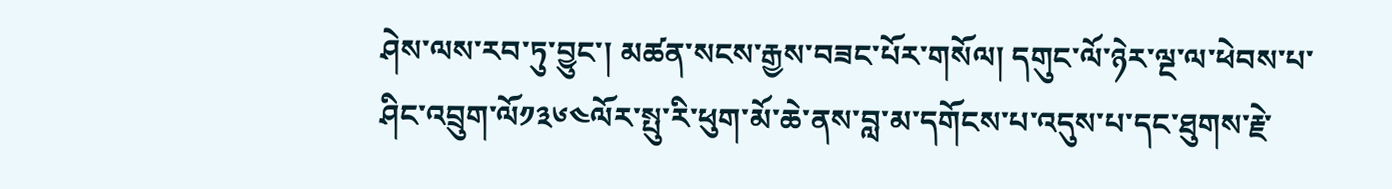ཤེས་ལས་རབ་ཏུ་བྱུང་། མཚན་སངས་རྒྱས་བཟང་པོར་གསོལ། དགུང་ལོ་ཉེར་ལྔ་ལ་ཕེབས་པ་ཤིང་འབྲུག་ལོ༡༣༦༤ལོར་སྤུ་རི་ཕུག་མོ་ཆེ་ནས་བླ་མ་དགོངས་པ་འདུས་པ་དང་ཐུགས་རྗེ་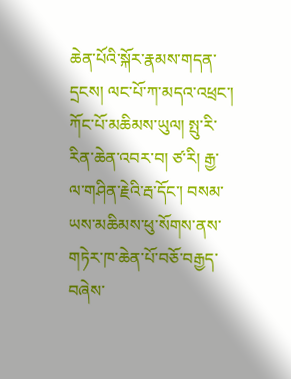ཆེན་པོའི་སྐོར་རྣམས་གདན་དྲངས། ལང་པོ་ཀ་མདའ་འཕྲང་། ཀོང་པོ་མཆིམས་ཡུལ། སྤུ་རི་རིན་ཆེན་འབར་བ། ཙ་རི། རྒྱ་ལ་གཤིན་རྗེའི་རྦ་དོང་། བསམ་ཡས་མཆིམས་ཕུ་སོགས་ནས་གཏེར་ཁ་ཆེན་པོ་བཅོ་བརྒྱད་བཞེས་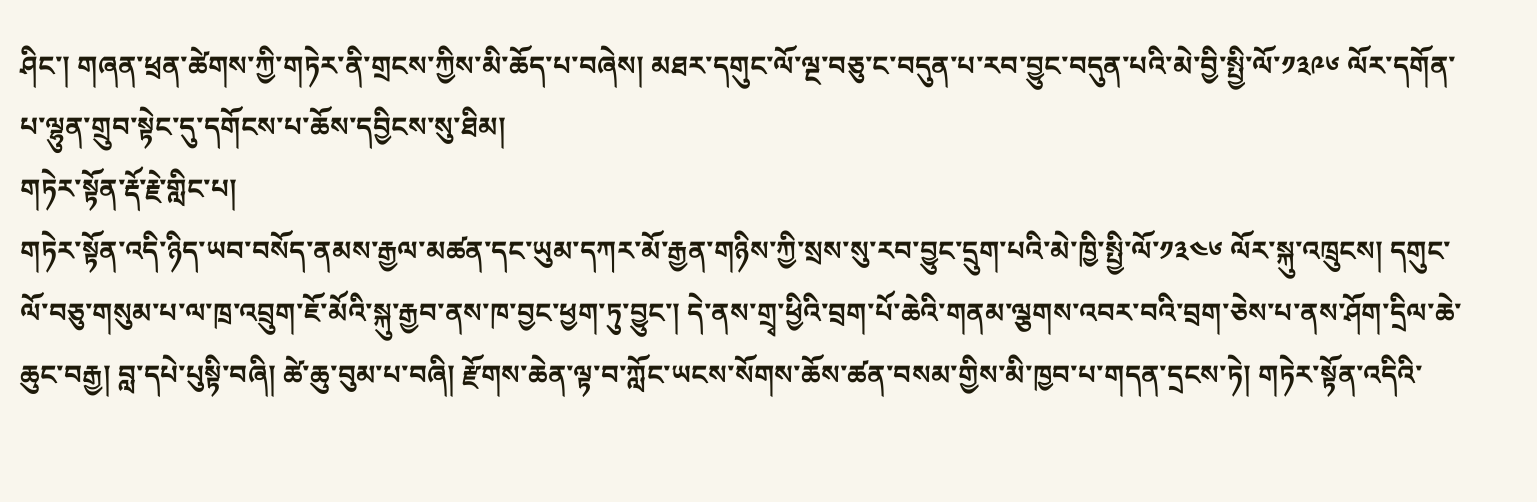ཤིང་། གཞན་ཕྲན་ཚེགས་ཀྱི་གཏེར་ནི་གྲངས་ཀྱིས་མི་ཆོད་པ་བཞེས། མཐར་དགུང་ལོ་ལྔ་བཅུ་ང་བདུན་པ་རབ་བྱུང་བདུན་པའི་མེ་བྱི་སྤྱི་ལོ་༡༣༩༦ ལོར་དགོན་པ་ལྷུན་གྲུབ་སྟེང་དུ་དགོངས་པ་ཆོས་དབྱིངས་སུ་ཐིམ།
གཏེར་སྟོན་རྡོ་རྗེ་གླིང་པ།
གཏེར་སྟོན་འདི་ཉིད་ཡབ་བསོད་ནམས་རྒྱལ་མཚན་དང་ཡུམ་དཀར་མོ་རྒྱན་གཉིས་ཀྱི་སྲས་སུ་རབ་བྱུང་དྲུག་པའི་མེ་ཁྱི་སྤྱི་ལོ་༡༣༤༦ ལོར་སྐུ་འཁྲུངས། དགུང་ལོ་བཅུ་གསུམ་པ་ལ་ཁྲ་འབྲུག་ཇོ་མོའི་སྐུ་རྒྱབ་ནས་ཁ་བྱང་ཕྱག་ཏུ་བྱུང་། དེ་ནས་གྲྭ་ཕྱིའི་བྲག་པོ་ཆེའི་གནམ་ལྕགས་འབར་བའི་བྲག་ཅེས་པ་ནས་ཤོག་དྲིལ་ཆེ་ཆུང་བརྒྱ། བླ་དཔེ་པུསྟི་བཞི། ཚེ་ཆུ་བུམ་པ་བཞི། རྫོགས་ཆེན་ལྟ་བ་ཀློང་ཡངས་སོགས་ཆོས་ཚན་བསམ་གྱིས་མི་ཁྱབ་པ་གདན་དྲངས་ཏེ། གཏེར་སྟོན་འདིའི་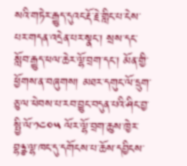སའི་གཏེར་རྒྱུད་དུའང་རྡོ་རྗེ་གླིང་པ་ངེས་པར་གདན་འདྲེན་པར་སྣང་། སྲས་དང་སློབ་རྒྱུད་ཕལ་ཆེར་ལྷོ་བྲག་དང་། མོན་གྱི་ཕྱོགས་ན་བཞུགས། མཐར་དགུང་ལོ་དྲུག་ཅུ་ལ་ཕེབས་པ་རབ་བྱུང་བདུན་པའི་ཤིང་བྱ་སྤྱི་ལོ་༡༤༠༥ ལོར་ལྷོ་བྲག་ཆུས་ཁྱེར་བྷཉྩ་ལྷ་ཁང་དུ་དགོངས་པ་ཆོས་དབྱིངས་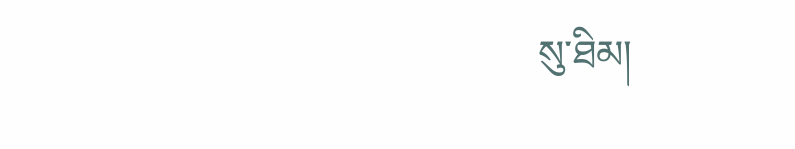སུ་ཐིམ།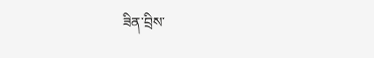ཟིན་བྲིས་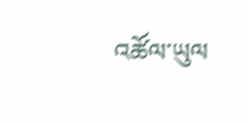འཚོལ་ཡུལ